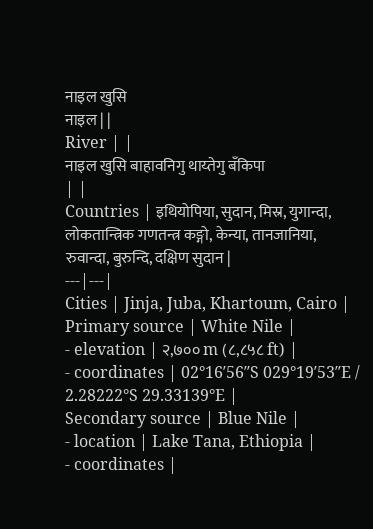नाइल खुसि
नाइल | |
River | |
नाइल खुसि बाहावनिगु थाय्तेगु बँकिपा
| |
Countries | इथियोपिया, सुदान, मिस्र, युगान्दा, लोकतान्त्रिक गणतन्त्र कङ्गो, केन्या, तानजानिया, रुवान्दा, बुरुन्दि, दक्षिण सुदान |
---|---|
Cities | Jinja, Juba, Khartoum, Cairo |
Primary source | White Nile |
- elevation | २,७०० m (८,८५८ ft) |
- coordinates | 02°16′56″S 029°19′53″E / 2.28222°S 29.33139°E |
Secondary source | Blue Nile |
- location | Lake Tana, Ethiopia |
- coordinates |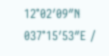12°02′09″N 037°15′53″E /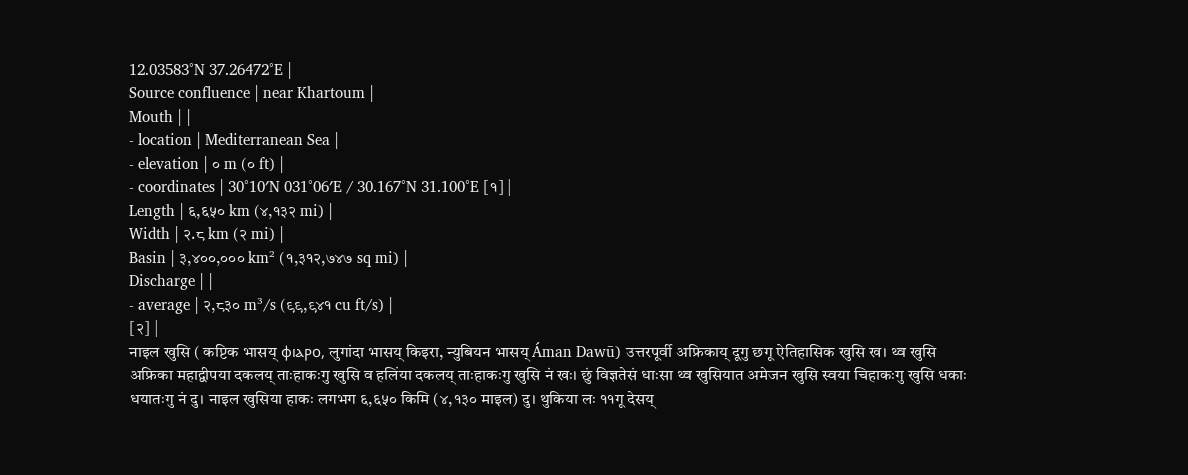12.03583°N 37.26472°E |
Source confluence | near Khartoum |
Mouth | |
- location | Mediterranean Sea |
- elevation | ० m (० ft) |
- coordinates | 30°10′N 031°06′E / 30.167°N 31.100°E [१] |
Length | ६,६५० km (४,१३२ mi) |
Width | २.८ km (२ mi) |
Basin | ३,४००,००० km² (१,३१२,७४७ sq mi) |
Discharge | |
- average | २,८३० m³/s (९९,९४१ cu ft/s) |
[२] |
नाइल खुसि ( कप्टिक भासय् ⲫⲓⲁⲣⲟ, लुगांदा भासय् किइरा, न्युबियन भासय् Áman Dawū) उत्तरपूर्वी अफ्रिकाय् दूगु छगू ऐतिहासिक खुसि ख। थ्व खुसि अफ्रिका महाद्वीपया दकलय् ताःहाकःगु खुसि व हलिंया दकलय् ताःहाकःगु खुसि नं खः। छुं विज्ञतेसं धाःसा थ्व खुसियात अमेजन खुसि स्वया चिहाकःगु खुसि धकाः धयातःगु नं दु। नाइल खुसिया हाकः लगभग ६,६५० किमि (४,१३० माइल) दु। थुकिया लः ११गू देसय्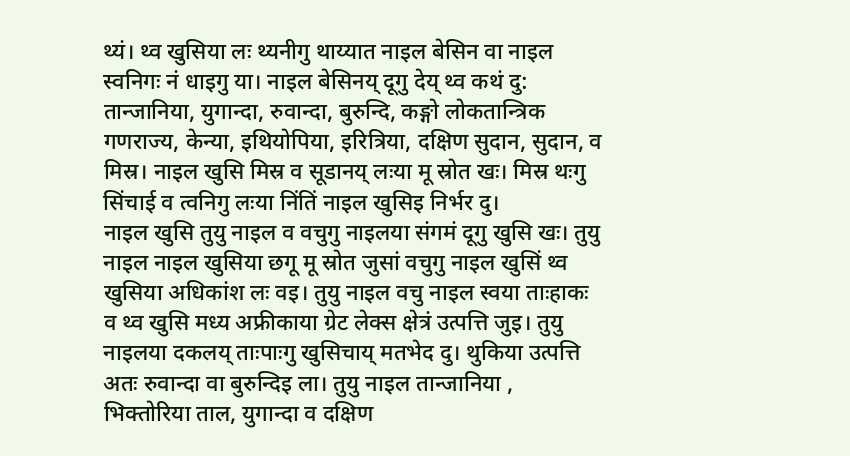थ्यं। थ्व खुसिया लः थ्यनीगु थाय्यात नाइल बेसिन वा नाइल स्वनिगः नं धाइगु या। नाइल बेसिनय् दूगु देय् थ्व कथं दु: तान्जानिया, युगान्दा, रुवान्दा, बुरुन्दि, कङ्गो लोकतान्त्रिक गणराज्य, केन्या, इथियोपिया, इरित्रिया, दक्षिण सुदान, सुदान, व मिस्र। नाइल खुसि मिस्र व सूडानय् लःया मू स्रोत खः। मिस्र थःगु सिंचाई व त्वनिगु लःया निंतिं नाइल खुसिइ निर्भर दु।
नाइल खुसि तुयु नाइल व वचुगु नाइलया संगमं दूगु खुसि खः। तुयु नाइल नाइल खुसिया छगू मू स्रोत जुसां वचुगु नाइल खुसिं थ्व खुसिया अधिकांश लः वइ। तुयु नाइल वचु नाइल स्वया ताःहाकः व थ्व खुसि मध्य अफ्रीकाया ग्रेट लेक्स क्षेत्रं उत्पत्ति जुइ। तुयु नाइलया दकलय् ताःपाःगु खुसिचाय् मतभेद दु। थुकिया उत्पत्ति अतः रुवान्दा वा बुरुन्दिइ ला। तुयु नाइल तान्जानिया , भिक्तोरिया ताल, युगान्दा व दक्षिण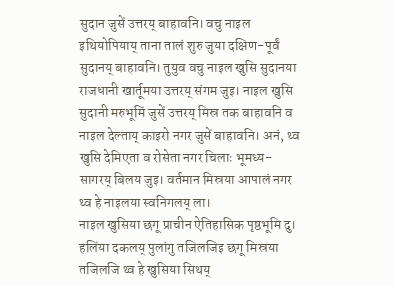सुदान जुसें उत्तरय् बाहावनि। वचु नाइल इथियोपियाय् ताना तालं शुरु जुया दक्षिण-पूर्वं सुदानय् बाहावनि। तुयुव वचु नाइल खुसि सुदानया राजधानी खार्तूमया उत्तरय् संगम जुइ। नाइल खुसि सुदानी मरुभूमिं जुसें उत्तरय् मिस्र तक बाहावनि व नाइल देल्ताय् काइरो नगर जुसें बाहावनि। अनं, थ्व खुसि देमिएता व रोसेता नगर चिलाः भूमध्य-सागरय् बिलय जुइ। वर्तमान मिस्रया आपालं नगर थ्व हे नाइलया स्वनिगलय् ला।
नाइल खुसिया छगू प्राचीन ऐतिहासिक पृष्ठभूमि दु। हलिंया दकलय् पुलांगु तजिलजिइ छगू मिस्रया तजिलजि थ्व हे खुसिया सिथय्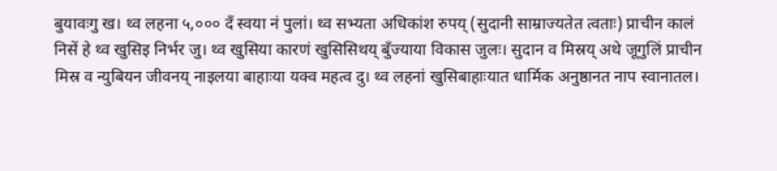बुयावःगु ख। थ्व लहना ५,००० दँ स्वया नं पुलां। थ्व सभ्यता अधिकांश रुपय् (सुदानी साम्राज्यतेत त्वताः) प्राचीन कालं निसें हे थ्व खुसिइ निर्भर जु। थ्व खुसिया कारणं खुसिसिथय् बुँज्याया विकास जुलः। सुदान व मिस्रय् अथे जूगुलिं प्राचीन मिस्र व न्युबियन जीवनय् नाइलया बाहाःया यक्व महत्व दु। थ्व लहनां खुसिबाहाःयात धार्मिक अनुष्ठानत नाप स्वानातल।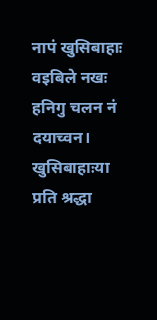नापं खुसिबाहाः वइबिले नखः हनिगु चलन नं दयाच्वन। खुसिबाहाःया प्रति श्रद्धा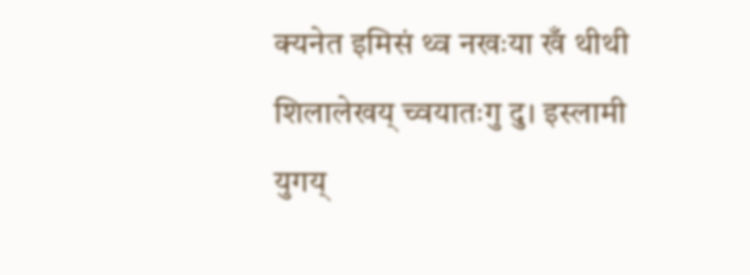क्यनेत इमिसं थ्व नखःया खँ थीथी शिलालेखय् च्वयातःगु दु। इस्लामी युगय्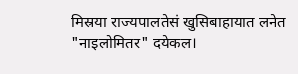मिस्रया राज्यपालतेसं खुसिबाहायात लनेत "नाइलोमितर" दयेकल।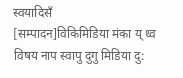स्वयादिसँ
[सम्पादन]विकिमिडिया मंका य् थ्व विषय नाप स्वापु दुगु मिडिया दु: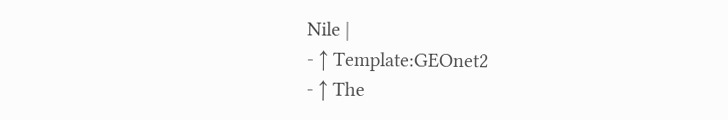Nile |
- ↑ Template:GEOnet2
- ↑ The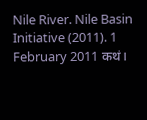Nile River. Nile Basin Initiative (2011). 1 February 2011 कथं।